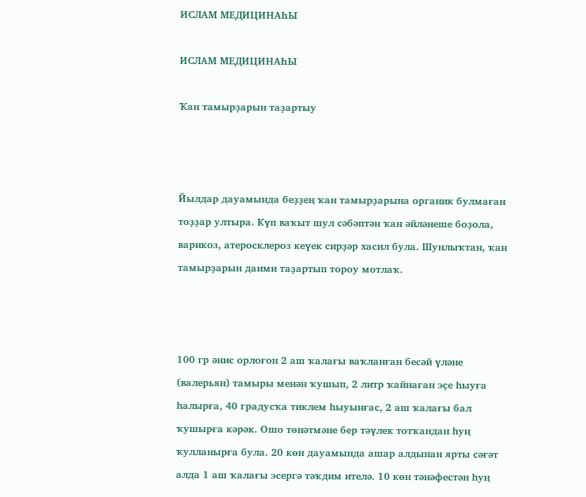ИСЛАМ МЕДИЦИНАҺЫ

ИСЛАМ МЕДИЦИНАҺЫ

Ҡан тамырҙарын таҙартыу



Йылдар дауамында беҙҙең ҡан тамырҙарына органик булмаған тоҙҙар ултыра. Күп ваҡыт шул сәбәптән ҡан әйләнеше боҙола, варикоз, атеросклероз кеүек сирҙәр хасил була. Шунлыҡтан, ҡан тамырҙарын даими таҙартып тороу мотлаҡ.



100 гр әнис орлоғон 2 аш ҡалағы ваҡланған бесәй үләне (валерьян) тамыры менән ҡушып, 2 литр ҡайнаған эҫе һыуға һалырға, 40 градусҡа тиклем һыуынғас, 2 аш ҡалағы бал ҡушырға кәрәк. Ошо төнәтмәне бер тәүлек тотҡандан һуң ҡулланырға була. 20 көн дауамында ашар алдынан ярты сәғәт алда 1 аш ҡалағы эсергә тәҡдим ителә. 10 көн тәнәфестән һуң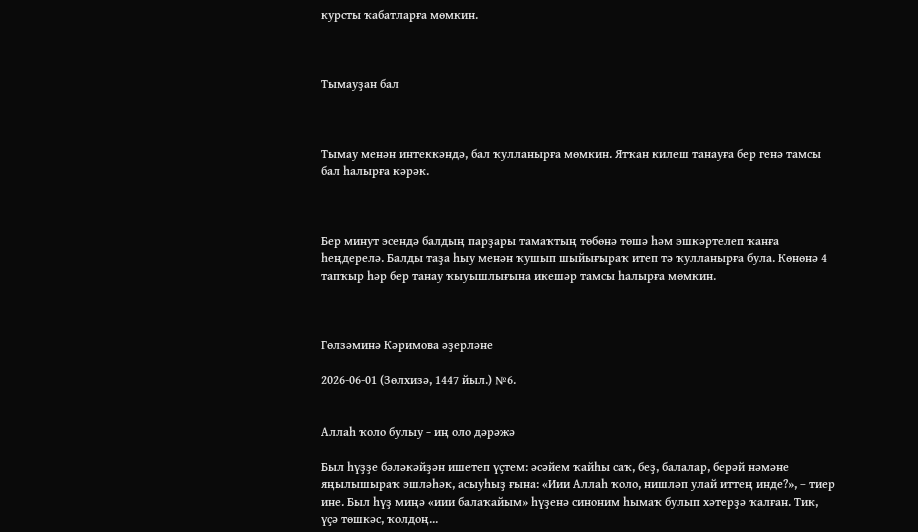курсты ҡабатларға мөмкин.



Тымауҙан бал



Тымау менән интеккәндә, бал ҡулланырға мөмкин. Ятҡан килеш танауға бер генә тамсы бал һалырға кәрәк.



Бер минут эсендә балдың парҙары тамаҡтың төбөнә төшә һәм эшкәртелеп ҡанға һеңдерелә. Балды таҙа һыу менән ҡушып шыйығыраҡ итеп тә ҡулланырға була. Көнөнә 4 тапҡыр һәр бер танау ҡыуышлығына икешәр тамсы һалырға мөмкин.



Гөлзәминә Кәримова әҙерләне

2026-06-01 (Зөлхизә, 1447 йыл.) №6.


Аллаһ ҡоло булыу − иң оло дәрәжә

Был һүҙҙе бәләкәйҙән ишетеп үҫтем: әсәйем ҡайһы саҡ, беҙ, балалар, берәй нәмәне яңылышыраҡ эшләһәк, асыуһыҙ ғына: «Иии Аллаһ ҡоло, нишләп улай иттең инде?», – тиер ине. Был һүҙ миңә «иии балаҡайым» һүҙенә синоним һымаҡ булып хәтерҙә ҡалған. Тик, үҫә төшкәс, ҡолдоң...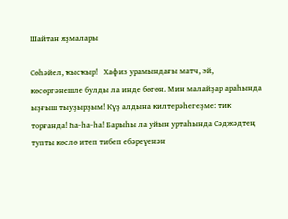Шайтан яҙмалары

Сөһәйел, ҡысҡыр!   Хафиз урамындағы матч, эй, көсөргәнешле булды ла инде бөгөн. Мин малайҙар араһында ыҙғыш тыуҙырҙым! Күҙ алдына килтерәһегеҙме: тик торғанда! Һа-һа-һа! Барыһы ла уйын уртаһында Сәджәдтең тупты көслө итеп тибеп ебәреүенән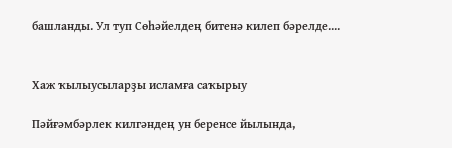башланды. Ул туп Сөһәйелдең битенә килеп бәрелде....


Хаж ҡылыусыларҙы исламға саҡырыу

Пәйғәмбәрлек килгәндең ун беренсе йылында,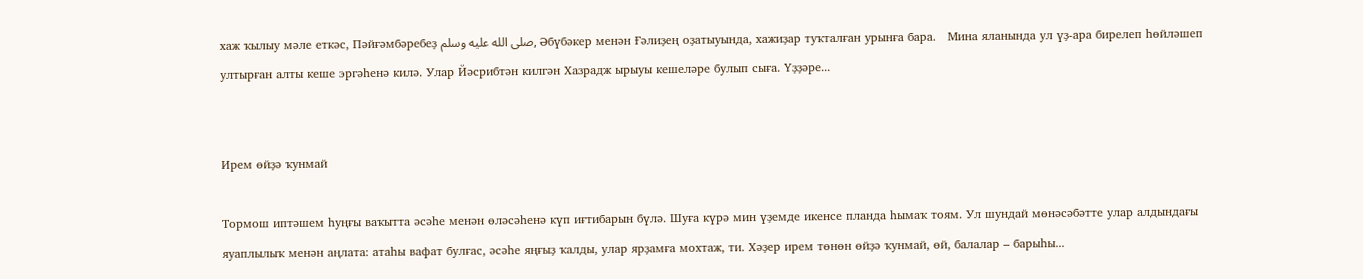хаж ҡылыу мәле еткәс, Пәйғәмбәребеҙ صلى الله عليه وسلم, Әбүбәкер менән Ғәлиҙең оҙатыуында, хажиҙар туҡталған урынға бара.   Мина яланында ул үҙ-ара бирелеп һөйләшеп ултырған алты кеше эргәһенә килә. Улар Йәсрибтән килгән Хазрадж ырыуы кешеләре булып сыға. Үҙҙәре...


Ирем өйҙә ҡунмай

Тормош иптәшем һуңғы ваҡытта әсәһе менән өләсәһенә күп иғтибарын бүлә. Шуға күрә мин үҙемде икенсе планда һымаҡ тоям. Ул шундай мөнәсәбәтте улар алдындағы яуаплылыҡ менән аңлата: атаһы вафат булғас, әсәһе яңғыҙ ҡалды, улар ярҙамға мохтаж, ти. Хәҙер ирем төнөн өйҙә ҡунмай, өй, балалар – барыһы...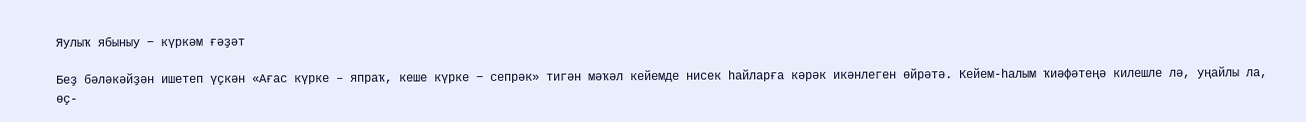Яулыҡ ябыныу − күркәм ғәҙәт

Беҙ бәләкәйҙән ишетеп үҫкән «Ағас күрке – япраҡ, кеше күрке − сепрәк» тигән мәҡәл кейемде нисек һайларға кәрәк икәнлеген өйрәтә. Кейем-һалым ҡиәфәтеңә килешле лә, уңайлы ла, өҫ-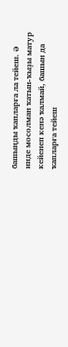башыңды ҡапларға ла тейеш. Ә инде мосолман ҡатын-ҡыҙы матур кейенеп кенә ҡалмай, башын да ҡапларға тейеш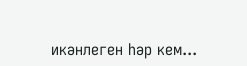икәнлеген һәр кем...